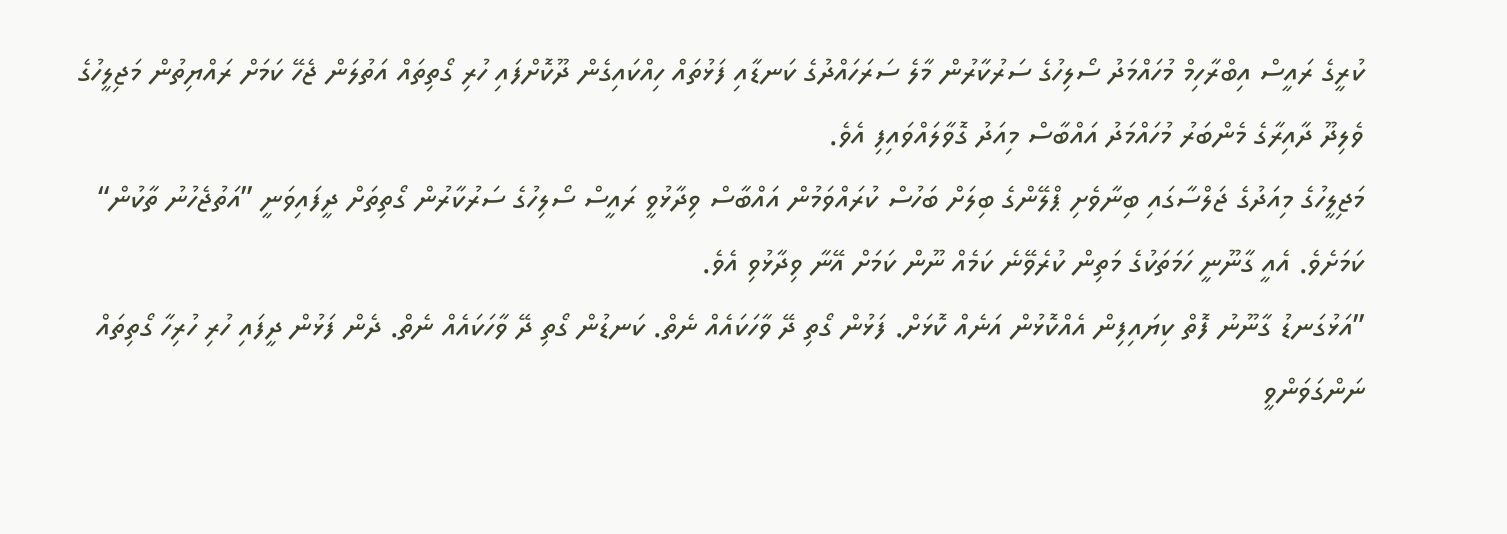ކުރީގެ ރައީސް އިބްރާހިމް މުހައްމަދު ސޯލިހުގެ ސަރުކާރުން މާލެ ސަރަހައްދުގެ ކަނޑާއި ފަޅުތައް ހިއްކައިގެން ދޫކޮށްފައި ހުރި ގޯތިތައް އަތުލަން ޖެހޭ ކަމަށް ރައްޔިތުން މަޖިލީހުގެ ވެލިދޫ ދާއިރާގެ މެންބަރު މުހައްމަދު އައްބާސް މިއަދު ގޮވާލައްވައިފި އެވެ.
މަޖިލީހުގެ މިއަދުގެ ޖަލްސާގައި ބިނާވެށި ޕްލޭންގެ ބިލަށް ބަހުސް ކުރައްވަމުން އައްބާސް ވިދާޅުވީ ރައީސް ސޯލިހުގެ ސަރުކާރުން ގޯތިތަށް ދީފައިވަނީ ”އަތުޖެހުނު ތާކުން“ ކަމަށެވެ. އެއީ ގާނޫނީ ހަމަތަކުގެ މަތިން ކުރެވޭނެ ކަމެއް ނޫން ކަމަށް އޭނާ ވިދާޅުވި އެވެ.
”އަޅުގަނޑު ގާނޫނު ފޮތް ކިޔައިފިން އެއްކޮޅުން އަނެއް ކޮޅަށް. ފަޅުން ގޯތި ދޭ ވާހަކައެއް ނެތް. ކަނޑުން ގޯތި ދޭ ވާހަކައެއް ނެތް. ދެން ފަޅުން ދީފައި ހުރި ހުރިހާ ގޯތިތައް ނަންގަވަންވީ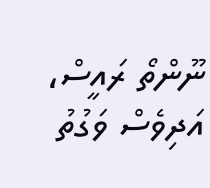ނޫންތޯ ރައީސް، އަދިވެސް ވަގުތު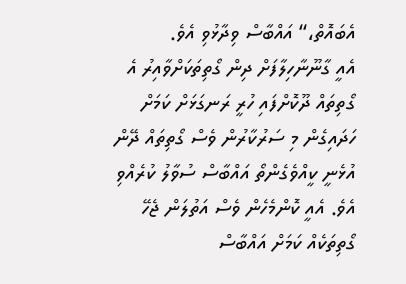އެބައޮތް،“ އައްބާސް ވިދާޅުވި އެވެ.
އެއީ ގާނޫނާހިލާފަށް ދިން ގޯތިތަކަށްވާއިރު އެ ގޯތިތައް ދޫކޮށްފައި ހުރީ ރަނގަޅަށް ކަމަށް ހަދައިގެން މި ސަރުކާރުން ވެސް ގޯތިތައް ދޭން އުޅެނީ ކީއްވެގެންތޯ އައްބާސް ސުވާލު ކުރެއްވި އެވެ. އެއީ ކޮންމެހެން ވެސް އަތުލަން ޖެހޭ ގޯތިތަކެއް ކަމަށް އައްބާސް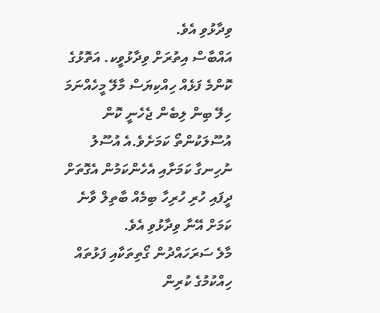ވިދާޅުވި އެވެ.
އައްބާސް އިތުރަށް ވިދާޅުވީކ. އަތޮޅުގެ ކޮންމެ ފަޅެއް ހިއްކިޔަސް މާލޭ މީހެއްނަމަ ހިލޭ ބިން ލިބެން ޖެހެނީ ކޮން އުސޫލަކުންތޯ ކަމަށެވެ.އެ އުސޫލު ނުހިނގާ ކަމަށާއި އެހެންކަމުން އެގޮތަށް ދީފައި ހުރި ހުރިހާ ބިމެއް ބާތިލް ވާނެ ކަމަށް އޭނާ ވިދާޅުވި އެވެ.
މާލެ ސަރަހައްދުން ގޯތިތަކާއި ފަޅުތައް ހިއްކުމުގެ ކުރިން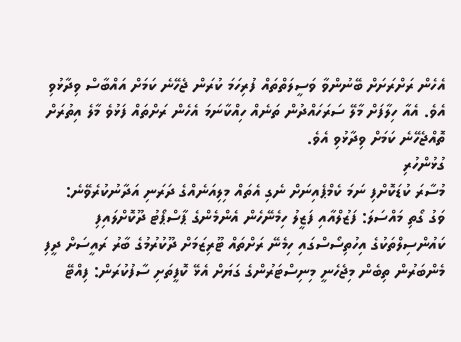އެހެން ރަށްރަށަށް ބޭނުންވާ ވަސީލަތްތައް ފުރިހަމަ ކުރަން ޖެހޭނެ ކަމަށް އައްބާސް ވިދާޅުވި އެވެ. އެއާ ހިލާފަށް މާލޭ ސަރަހައްދުން ތަނެއް ހިއްކާނަމަ އެހެން ރަށްތައް ފަޅުވެ މާލެ އިތުރަށް ތޮއްޖެހޭނެ ކަމަށް ވިދާޅުވި އެވެ.
ގުޅުންހުރި
މުސާރަ ކުޑަކޮށްފި ނަމަ ކެމްޕެއިނަށް ނެގި އެތައް މިލިއަނެއްގެ ދަރަނި އަދާނުކުރެވޭނެ:
ވަގު ގޯތި މައްސަލަ: ފަޒުލްއާއި ފަޒީލު ހިމެނޭހެން އެންމެންގެ ޕާސްޕޯޓު ދޫކޮށްލައިފި
ކައުންސިލްތަކުގެ އިހުތިސޯސްގައި ހިމެނޭ ރަށްތައް ޓޫރިޒަމަށް ދޫކުރުމުގެ ބާރު ރައީސަށް ދީފި
މެންބަރުން ތިބެން މިޖެހެނީ މިނިސްޓަރުންގެ ގަޔަށް އެޅޭ ކޮފީތަށި ސާފުކުރަން: ފިއްޓޭ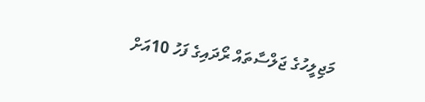މަޖިލީހުގެ ޖަލްސާތައް ރޯދައިގެ ފަހު 10އަށް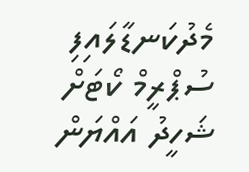މެދުކަނޑާލައިފި
ސުޕްރީމް ކޯޓަށް ޝަހީދު އައްޔަން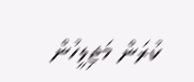ކުރަން މަޖިލީހުން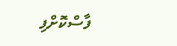ފާސްކޮށްފި